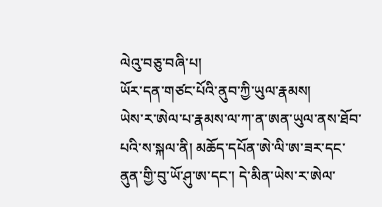ལེའུ་བཅུ་བཞི་པ།
ཡོར་དན་གཙང་པོའི་ནུབ་ཀྱི་ཡུལ་རྣམས།
ཡེས་ར་ཨེལ་པ་རྣམས་ལ་ཀ་ན་ཨན་ཡུལ་ནས་ཐོབ་པའི་ས་སྐལ་ནི། མཆོད་དཔོན་ཨེ་ལི་ཨ་ཟར་དང་ནུན་གྱི་བུ་ཡོ་ཤུ་ཨ་དང་། དེ་མིན་ཡེས་ར་ཨེལ་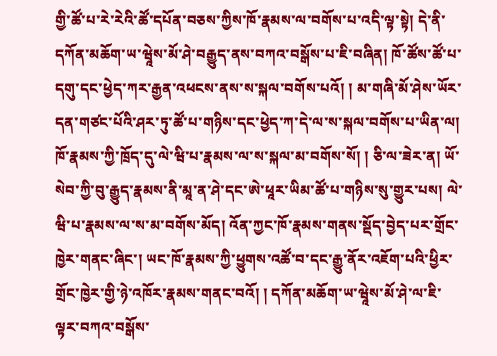གྱི་ཚོ་པ་རེ་རེའི་ཚོ་དཔོན་བཅས་ཀྱིས་ཁོ་རྣམས་ལ་བགོས་པ་འདི་ལྟ་སྟེ། དེ་ནི་དཀོན་མཆོག་ཡ་ཝཱེས་མོ་ཤེ་བརྒྱུད་ནས་བཀའ་བསྒོས་པ་ཇི་བཞིན། ཁོ་ཚོས་ཚོ་པ་དགུ་དང་ཕྱེད་ཀར་རྒྱན་འཕངས་ནས་ས་སྐལ་བགོས་པའོ། ། མ་གཞི་མོ་ཤེས་ཡོར་དན་གཙང་པོའི་ཤར་ཏུ་ཚོ་པ་གཉིས་དང་ཕྱེད་ཀ་དེ་ལ་ས་སྐལ་བགོས་པ་ཡིན་ལ། ཁོ་རྣམས་ཀྱི་ཁྲོད་དུ་ལེ་ཝི་པ་རྣམས་ལ་ས་སྐལ་མ་བགོས་སོ། ། ཅི་ལ་ཟེར་ན། ཡོ་སེབ་ཀྱི་བུ་རྒྱུད་རྣམས་ནི་མཱ་ན་ཤེ་དང་ཨེ་ཕཱར་ཡིམ་ཚོ་པ་གཉིས་སུ་གྱུར་པས། ལེ་ཝི་པ་རྣམས་ལ་ས་མ་བགོས་མོད། འོན་ཀྱང་ཁོ་རྣམས་གནས་སྡོད་བྱེད་པར་གྲོང་ཁྱེར་གནང་ཞིང་། ཡང་ཁོ་རྣམས་ཀྱི་ཕྱུགས་འཚོ་བ་དང་རྒྱུ་ནོར་འཇོག་པའི་ཕྱིར་གྲོང་ཁྱེར་གྱི་ཉེ་འཁོར་རྣམས་གནང་བའོ། ། དཀོན་མཆོག་ཡ་ཝཱེས་མོ་ཤེ་ལ་ཇི་ལྟར་བཀའ་བསྒོས་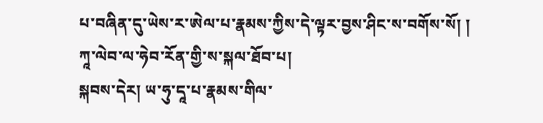པ་བཞིན་དུ་ཡེས་ར་ཨེལ་པ་རྣམས་ཀྱིས་དེ་ལྟར་བྱས་ཤིང་ས་བགོས་སོ། །
ཀཱ་ལེབ་ལ་ཧེབ་རོན་གྱི་ས་སྐལ་ཐོབ་པ།
སྐབས་དེར། ཡ་ཧུ་དཱ་པ་རྣམས་གིལ་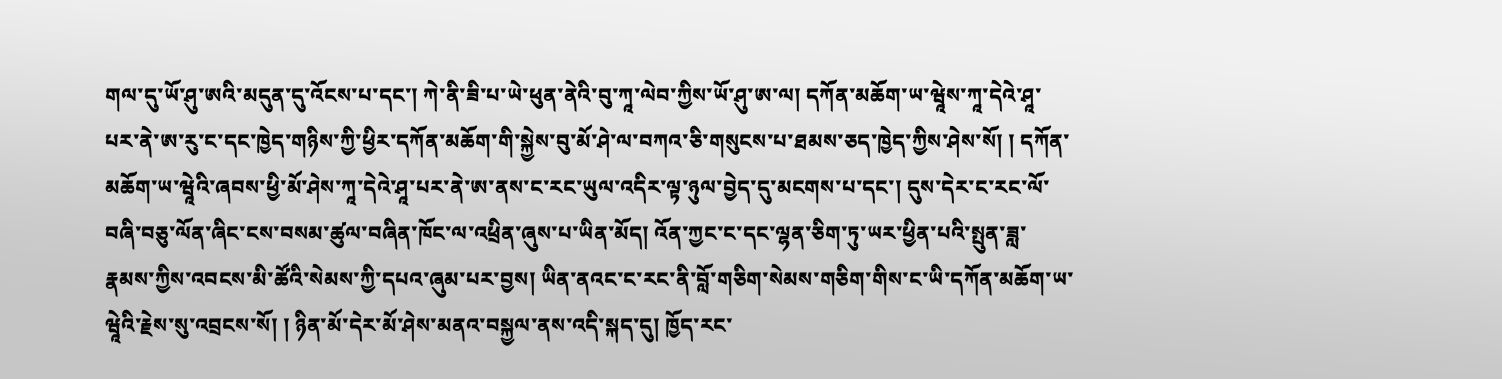གལ་དུ་ཡོ་ཤུ་ཨའི་མདུན་དུ་འོངས་པ་དང་། ཀེ་ནི་ཟི་པ་ཡེ་ཕུན་ནེའི་བུ་ཀཱ་ལེབ་ཀྱིས་ཡོ་ཤུ་ཨ་ལ། དཀོན་མཆོག་ཡ་ཝཱེས་ཀཱ་དེའེ་ཤཱ་པར་ནེ་ཨ་རུ་ང་དང་ཁྱེད་གཉིས་ཀྱི་ཕྱིར་དཀོན་མཆོག་གི་སྐྱེས་བུ་མོ་ཤེ་ལ་བཀའ་ཅི་གསུངས་པ་ཐམས་ཅད་ཁྱེད་ཀྱིས་ཤེས་སོ། ། དཀོན་མཆོག་ཡ་ཝཱེའི་ཞབས་ཕྱི་མོ་ཤེས་ཀཱ་དེའེ་ཤཱ་པར་ནེ་ཨ་ནས་ང་རང་ཡུལ་འདིར་ལྟ་ཉུལ་བྱེད་དུ་མངགས་པ་དང་། དུས་དེར་ང་རང་ལོ་བཞི་བཅུ་ལོན་ཞིང་ངས་བསམ་ཚུལ་བཞིན་ཁོང་ལ་འཕྲིན་ཞུས་པ་ཡིན་མོད། འོན་ཀྱང་ང་དང་ལྷན་ཅིག་ཏུ་ཡར་ཕྱིན་པའི་སྤུན་ཟླ་རྣམས་ཀྱིས་འབངས་མི་ཚོའི་སེམས་ཀྱི་དཔའ་ཞུམ་པར་བྱས། ཡིན་ནའང་ང་རང་ནི་བློ་གཅིག་སེམས་གཅིག་གིས་ང་ཡི་དཀོན་མཆོག་ཡ་ཝཱེའི་རྗེས་སུ་འབྲངས་སོ། ། ཉིན་མོ་དེར་མོ་ཤེས་མནའ་བསྐྱལ་ནས་འདི་སྐད་དུ། ཁྱོད་རང་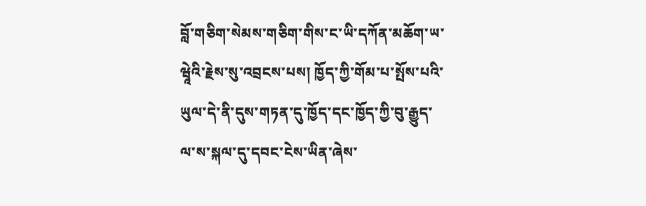བློ་གཅིག་སེམས་གཅིག་གིས་ང་ཡི་དཀོན་མཆོག་ཡ་ཝཱེའི་རྗེས་སུ་འབྲངས་པས། ཁྱོད་ཀྱི་གོམ་པ་སྤོས་པའི་ཡུལ་དེ་ནི་དུས་གཏན་དུ་ཁྱོད་དང་ཁྱོད་ཀྱི་བུ་རྒྱུད་ལ་ས་སྐལ་དུ་དབང་ངེས་ཡིན་ཞེས་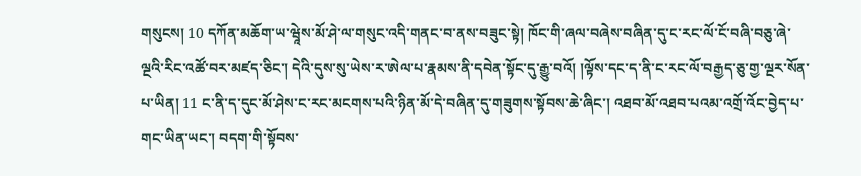གསུངས། 10 དཀོན་མཆོག་ཡ་ཝཱེས་མོ་ཤེ་ལ་གསུང་འདི་གནང་བ་ནས་བཟུང་སྟེ། ཁོང་གི་ཞལ་བཞེས་བཞིན་དུ་ང་རང་ལོ་ངོ་བཞི་བཅུ་ཞེ་ལྔའི་རིང་འཚོ་བར་མཛད་ཅིང་། དེའི་དུས་སུ་ཡེས་ར་ཨེལ་པ་རྣམས་ནི་དབེན་སྟོང་དུ་རྒྱུ་བའོ། །ལྟོས་དང་ད་ནི་ང་རང་ལོ་བརྒྱད་ཅུ་གྱ་ལྔར་སོན་པ་ཡིན། 11 ང་ནི་ད་དུང་མོ་ཤེས་ང་རང་མངགས་པའི་ཉིན་མོ་དེ་བཞིན་དུ་གཟུགས་སྟོབས་ཆེ་ཞིང་། འཐབ་མོ་འཐབ་པའམ་འགྲོ་འོང་བྱེད་པ་གང་ཡིན་ཡང་། བདག་གི་སྟོབས་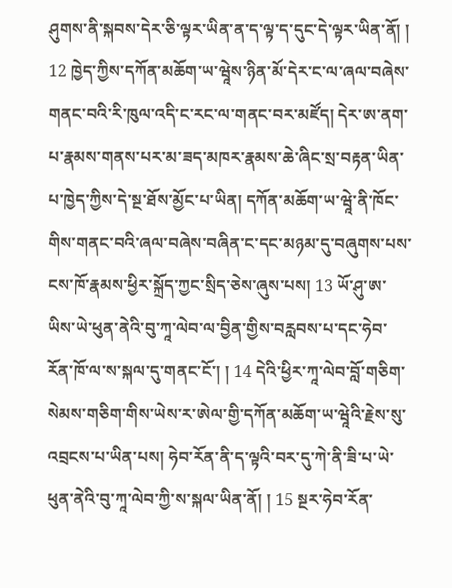ཤུགས་ནི་སྐབས་དེར་ཅི་ལྟར་ཡིན་ན་ད་ལྟ་ད་དུང་དེ་ལྟར་ཡིན་ནོ། ། 12 ཁྱེད་ཀྱིས་དཀོན་མཆོག་ཡ་ཝཱེས་ཉིན་མོ་དེར་ང་ལ་ཞལ་བཞེས་གནང་བའི་རི་ཁུལ་འདི་ང་རང་ལ་གནང་བར་མཛོད། དེར་ཨ་ནག་པ་རྣམས་གནས་པར་མ་ཟད་མཁར་རྣམས་ཆེ་ཞིང་སྲ་བརྟན་ཡིན་པ་ཁྱེད་ཀྱིས་དེ་སྔ་ཐོས་མྱོང་པ་ཡིན། དཀོན་མཆོག་ཡ་ཝཱེ་ནི་ཁོང་གིས་གནང་བའི་ཞལ་བཞེས་བཞིན་ང་དང་མཉམ་དུ་བཞུགས་པས་ངས་ཁོ་རྣམས་ཕྱིར་སྐྲོད་ཀྱང་སྲིད་ཅེས་ཞུས་པས། 13 ཡོ་ཤུ་ཨ་ཡིས་ཡེ་ཕུན་ནེའི་བུ་ཀཱ་ལེབ་ལ་བྱིན་གྱིས་བརླབས་པ་དང་ཧེབ་རོན་ཁོ་ལ་ས་སྐལ་དུ་གནང་ངོ་། ། 14 དེའི་ཕྱིར་ཀཱ་ལེབ་བློ་གཅིག་སེམས་གཅིག་གིས་ཡེས་ར་ཨེལ་གྱི་དཀོན་མཆོག་ཡ་ཝཱེའི་རྗེས་སུ་འབྲངས་པ་ཡིན་པས། ཧེབ་རོན་ནི་ད་ལྟའི་བར་དུ་ཀེ་ནི་ཟི་པ་ཡེ་ཕུན་ནེའི་བུ་ཀཱ་ལེབ་ཀྱི་ས་སྐལ་ཡིན་ནོ། ། 15 སྔར་ཧེབ་རོན་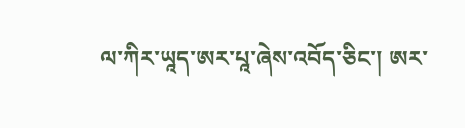ལ་ཀིར་ཡཱད་ཨར་པཱ་ཞེས་འབོད་ཅིང་། ཨར་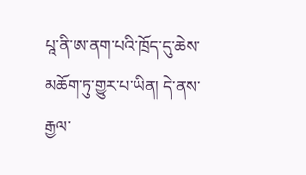པཱ་ནི་ཨ་ནག་པའི་ཁྲོད་དུ་ཆེས་མཆོག་ཏུ་གྱུར་པ་ཡིན། དེ་ནས་རྒྱལ་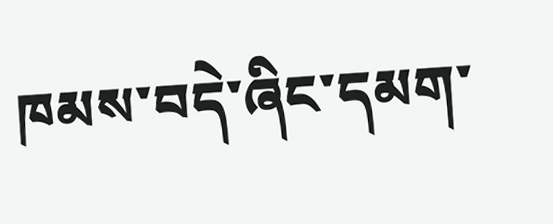ཁམས་བདེ་ཞིང་དམག་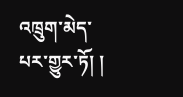འཁྲུག་མེད་པར་གྱུར་ཏོ། །